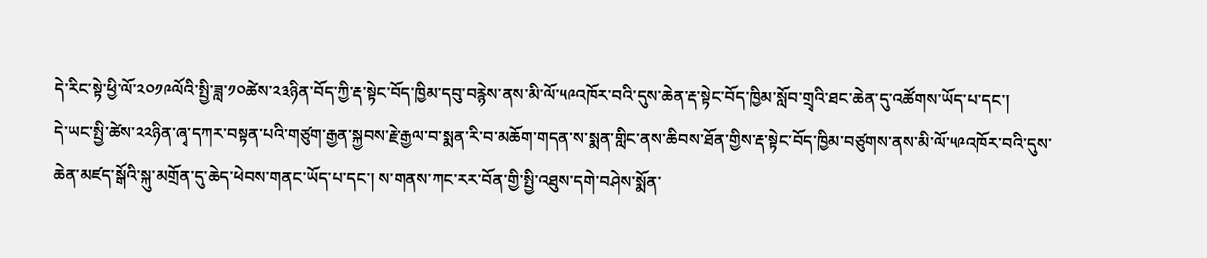དེ་རིང་སྟེ་ཕྱི་ལོ་༢༠༡༩ལོའི་སྤྱི་ཟླ་༡༠ཚེས་༢༣ཉིན་བོད་ཀྱི་རྡ་སྟེང་བོད་ཁྱིམ་དབུ་བརྙེས་ནས་མི་ལོ་༥༩འཁོར་བའི་དུས་ཆེན་རྡ་སྟེང་བོད་ཁྱིམ་སློབ་གྲྭའི་ཐང་ཆེན་དུ་འཚོགས་ཡོད་པ་དང་།
དེ་ཡང་སྤྱི་ཚེས་༢༢ཉིན་ཞྭ་དཀར་བསྟན་པའི་གཙུག་རྒྱན་སྐྱབས་རྗེ་རྒྱལ་བ་སྨན་རི་བ་མཆོག་གདན་ས་སྨན་གླིང་ནས་ཆིབས་ཐོན་གྱིས་རྡ་སྟེང་བོད་ཁྱིམ་བཙུགས་ནས་མི་ལོ་༥༩འཁོར་བའི་དུས་ཆེན་མཛད་སྒོའི་སྐུ་མགྲོན་དུ་ཆེད་ཕེབས་གནང་ཡོད་པ་དང་། ས་གནས་ཀང་རར་བོན་གྱི་སྤྱི་འཐུས་དགེ་བཤེས་སྨོན་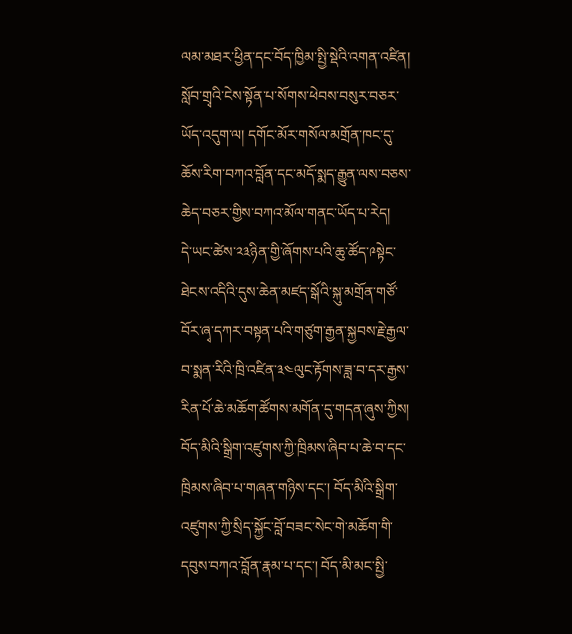ལམ་མཐར་ཕྱིན་དང་བོད་ཁྱིམ་སྤྱི་སྡེའི་འགན་འཛིན། སློབ་གྲྭའི་ངེས་སྟོན་པ་སོགས་ཕེབས་བསུར་བཅར་ཡོད་འདུག་ལ། དགོང་མོར་གསོལ་མགྲོན་ཁང་དུ་ཆོས་རིག་བཀའ་བློན་དང་མདོ་སྨད་རྒྱུན་ལས་བཅས་ཆེད་བཅར་གྱིས་བཀའ་མོལ་གནང་ཡོད་པ་རེད།
དེ་ཡང་ཚེས་༢༣ཉིན་གྱི་ཞོགས་པའི་ཆུ་ཚོད་༩སྟེང་ཐེངས་འདིའི་དུས་ཆེན་མཛད་སྒོའི་སྐུ་མགྲོན་གཙོ་བོར་ཞྭ་དཀར་བསྟན་པའི་གཙུག་རྒྱན་སྐྱབས་རྗེ་རྒྱལ་བ་སྨན་རིའི་ཁྲི་འཛིན་༣༤ལུང་རྟོགས་ཟླ་བ་དར་རྒྱས་རིན་པོ་ཆེ་མཆོག་ཚོགས་མགོན་དུ་གདན་ཞུས་ཀྱིས། བོད་མིའི་སྒྲིག་འཛུགས་ཀྱི་ཁྲིམས་ཞིབ་པ་ཆེ་བ་དང་ཁྲིམས་ཞིབ་པ་གཞན་གཉིས་དང་། བོད་མིའི་སྒྲིག་འཛུགས་ཀྱི་སྲིད་སྐྱོང་བློ་བཟང་སེང་གེ་མཆོག་གི་དབུས་བཀའ་བློན་རྣམ་པ་དང་། བོད་མི་མང་སྤྱི་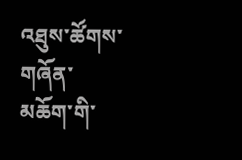འཐུས་ཚོགས་གཞོན་མཆོག་གི་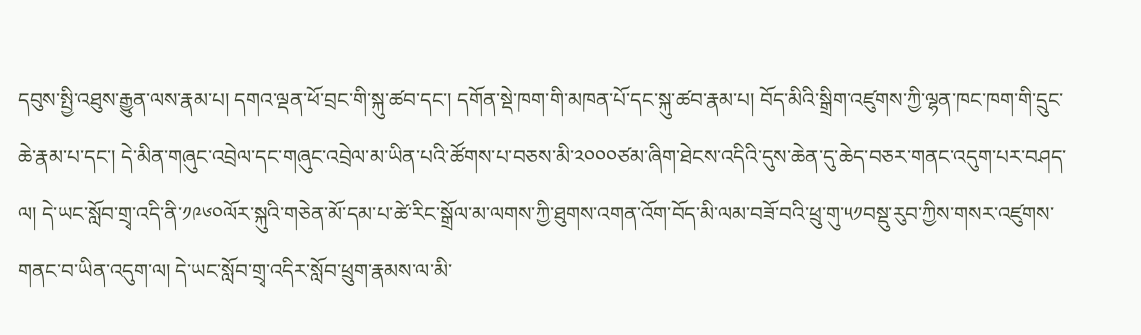དབུས་སྤྱི་འཐུས་རྒྱུན་ལས་རྣམ་པ། དགའ་ལྡན་ཕོ་བྲང་གི་སྐུ་ཚབ་དང་། དགོན་སྡེ་ཁག་གི་མཁན་པོ་དང་སྐུ་ཚབ་རྣམ་པ། བོད་མིའི་སྒྲིག་འཛུགས་ཀྱི་ལྷན་ཁང་ཁག་གི་དྲུང་ཆེ་རྣམ་པ་དང་། དེ་མིན་གཞུང་འབྲེལ་དང་གཞུང་འབྲེལ་མ་ཡིན་པའི་ཚོགས་པ་བཅས་མི་༢༠༠༠ཙམ་ཞིག་ཐེངས་འདིའི་དུས་ཆེན་དུ་ཆེད་བཅར་གནང་འདུག་པར་བཤད་ལ། དེ་ཡང་སློབ་གྲྭ་འདི་ནི་༡༩༦༠ལོར་སྐུའི་གཅེན་མོ་དམ་པ་ཚེ་རིང་སྒྲོལ་མ་ལགས་ཀྱི་ཐུགས་འགན་འོག་བོད་མི་ལམ་བཟོ་བའི་ཕྲུ་གུ་༥༡བསྡུ་རུབ་ཀྱིས་གསར་འཛུགས་གནང་བ་ཡིན་འདུག་ལ། དེ་ཡང་སློབ་གྲྭ་འདིར་སློབ་ཕྲུག་རྣམས་ལ་མི་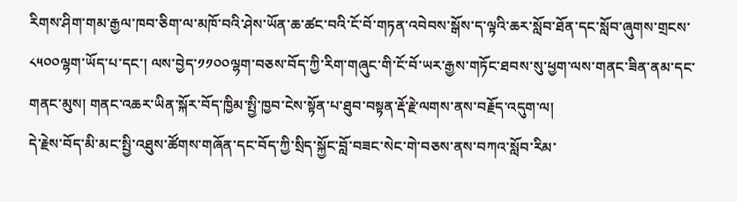རིགས་ཤིག་གམ་རྒྱལ་ཁབ་ཅིག་ལ་མཁོ་བའི་ཤེས་ཡོན་ཆ་ཚང་བའི་ངོ་བོ་གཏན་འབེབས་སྒོས་ད་ལྟའི་ཆར་སློབ་ཐོན་དང་སློབ་ཞུགས་གྲངས་༨༥༠༠ལྷག་ཡོད་པ་དང་། ལས་བྱེད་༡༡༠༠ལྷག་བཅས་བོད་ཀྱི་རིག་གཞུང་གི་ངོ་བོ་ཡར་རྒྱས་གཏོང་ཐབས་སུ་ཕྱག་ལས་གནང་ཟིན་ནམ་དང་གནང་མུས། གནང་འཆར་ཡིན་སྐོར་བོད་ཁྱིམ་སྤྱི་ཁྱབ་ངེས་སྟོན་པ་ཐུབ་བསྟན་རྡོ་རྗེ་ལགས་ནས་བརྗོད་འདུག་ལ།
དེ་རྗེས་བོད་མི་མང་སྤྱི་འཐུས་ཚོགས་གཞོན་དང་བོད་ཀྱི་སྲིད་སྐྱོང་བློ་བཟང་སེང་གེ་བཅས་ནས་བཀའ་སློབ་རིམ་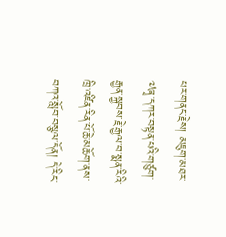པར་གནང་རྗེས། མཇུག་མཐར་༧ཞྭ་དཀར་བསྟན་པའི་གཙུག་རྒྱན་སྐྱབས་རྗེ་རྒྱལ་བ་སྨན་རིའི་ཁྲི་འཛིན་རིན་པོ་ཆེ་མཆོག་ནས་བཀའ་སློབ་བསྩལ་དོན། དེ་རིང་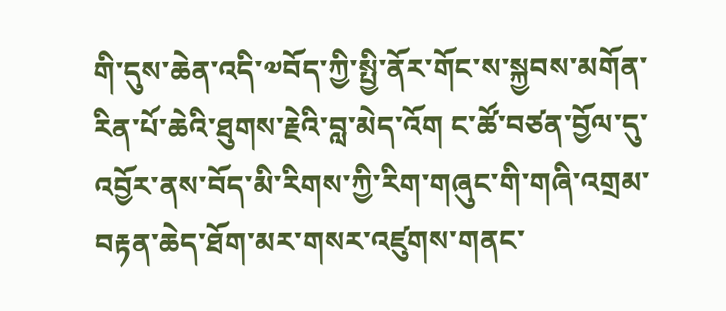གི་དུས་ཆེན་འདི་༧བོད་ཀྱི་སྤྱི་ནོར་གོང་ས་སྐྱབས་མགོན་རིན་པོ་ཆེའི་ཐུགས་རྗེའི་བླ་མེད་འོག ང་ཚོ་བཙན་བྱོལ་དུ་འབྱོར་ནས་བོད་མི་རིགས་ཀྱི་རིག་གཞུང་གི་གཞི་འགྲམ་བརྟན་ཆེད་ཐོག་མར་གསར་འཛུགས་གནང་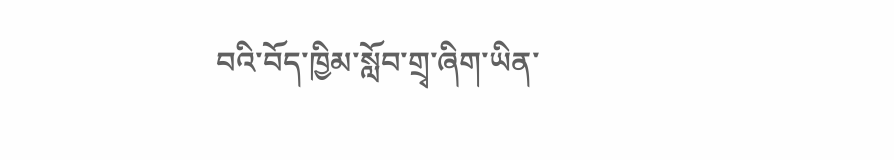བའི་བོད་ཁྱིམ་སློབ་གྲྭ་ཞིག་ཡིན་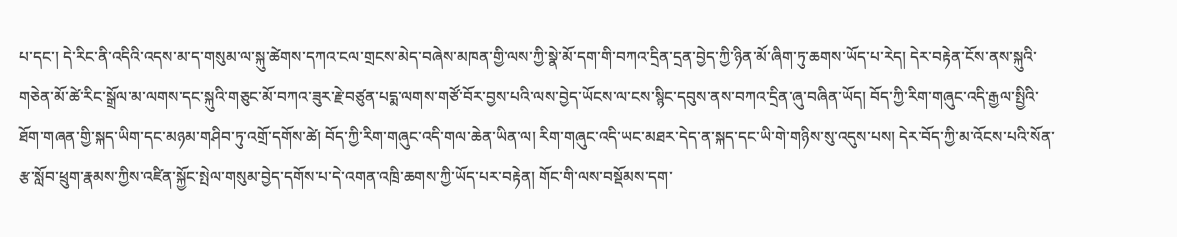པ་དང་། དེ་རིང་ནི་འདིའི་འདས་མ་ད་གསུམ་ལ་སྐུ་ཚེགས་དཀའ་ངལ་གྲངས་མེད་བཞེས་མཁན་གྱི་ལས་ཀྱི་སྣེ་མོ་དག་གི་བཀའ་དྲིན་དྲན་བྱེད་ཀྱི་ཉིན་མོ་ཞིག་ཏུ་ཆགས་ཡོད་པ་རེད། དེར་བརྟེན་ངོས་ནས་སྐུའི་གཅེན་མོ་ཚེ་རིང་སྒྲོལ་མ་ལགས་དང་སྐུའི་གཅུང་མོ་བཀའ་ཟུར་རྗེ་བཙུན་པདྨ་ལགས་གཙོ་བོར་བྱས་པའི་ལས་བྱེད་ཡོངས་ལ་ངས་སྙིང་དབུས་ནས་བཀའ་དྲིན་ཞུ་བཞིན་ཡོད། བོད་ཀྱི་རིག་གཞུང་འདི་རྒྱལ་སྤྱིའི་ཐོག་གཞན་གྱི་སྐད་ཡིག་དང་མཉམ་གཤིབ་ཏུ་འགྲོ་དགོས་ཚེ། བོད་ཀྱི་རིག་གཞུང་འདི་གལ་ཆེན་ཡིན་ལ། རིག་གཞུང་འདི་ཡང་མཐར་དེད་ན་སྐད་དང་ཡི་གེ་གཉིས་སུ་འདུས་པས། དེར་བོད་ཀྱི་མ་འོངས་པའི་སོན་རྩ་སློབ་ཕྲུག་རྣམས་ཀྱིས་འཛིན་སྐྱོང་སྤེལ་གསུམ་བྱེད་དགོས་པ་དེ་འགན་འཁྲི་ཆགས་ཀྱི་ཡོད་པར་བརྟེན། གོང་གི་ལས་བསྡོམས་དག་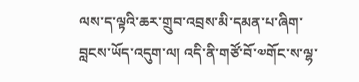ལས་ད་ལྟའི་ཆར་གྲུབ་འབྲས་མི་དམན་པ་ཞིག་བླངས་ཡོད་འདུག་ལ། འདི་ནི་གཙོ་བོ་༧གོང་ས་ལྷ་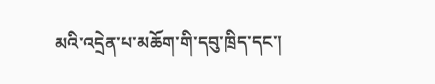མའི་འདྲེན་པ་མཆོག་གི་དབུ་ཁྲིད་དང་།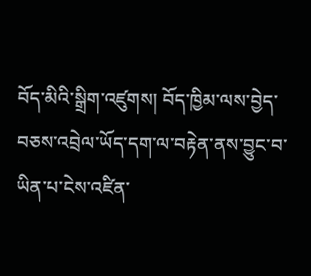བོད་མིའི་སྒྲིག་འཛུགས། བོད་ཁྱིམ་ལས་བྱེད་བཅས་འབྲེལ་ཡོད་དག་ལ་བརྟེན་ནས་བྱུང་བ་ཡིན་པ་ངེས་འཛིན་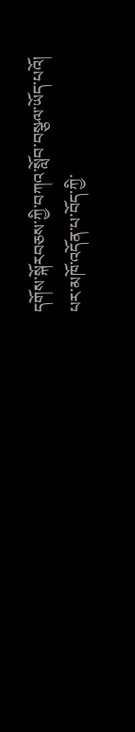དགོས་སྐོརབཅས་ཀྱི་བཀའ་སློབ་བསྩལ་ཡོད་པའོ།
པར་མཁོ་འདོན་པ་བོད་ཀྱི་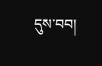དུས་བབ།